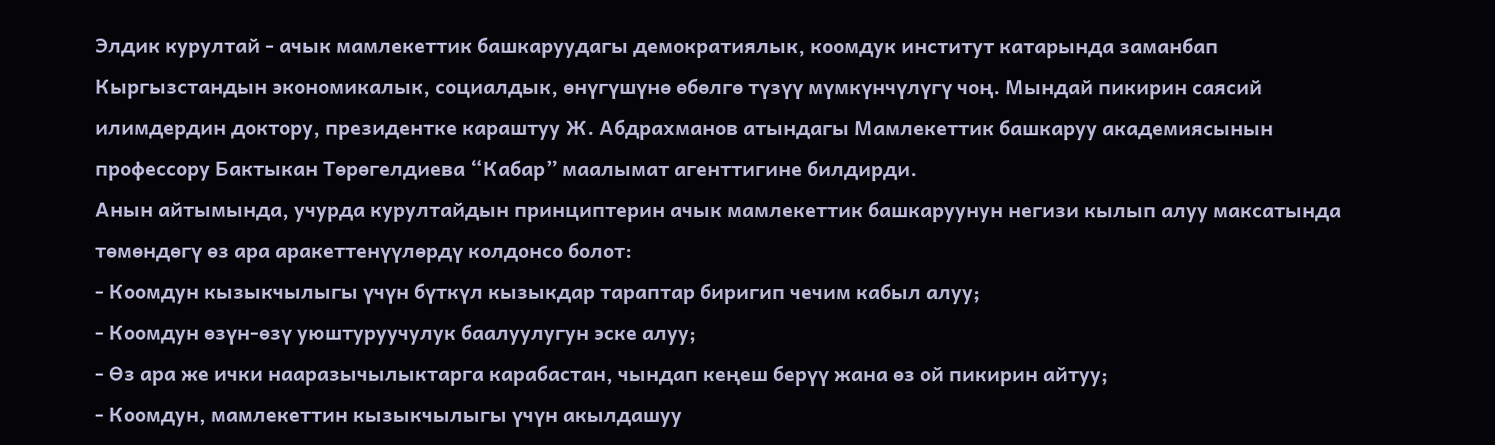Элдик курултай - ачык мамлекеттик башкаруудагы демократиялык, коомдук институт катарында заманбап Кыргызстандын экономикалык, социалдык, өнүгүшүнө өбөлгө түзүү мүмкүнчүлүгү чоң. Мындай пикирин саясий илимдердин доктору, президентке караштуу Ж. Абдрахманов атындагы Мамлекеттик башкаруу академиясынын профессору Бактыкан Төрөгелдиева “Кабар” маалымат агенттигине билдирди.
Анын айтымында, учурда курултайдын принциптерин ачык мамлекеттик башкаруунун негизи кылып алуу максатында төмөндөгү өз ара аракеттенүүлөрдү колдонсо болот:
- Коомдун кызыкчылыгы үчүн бүткүл кызыкдар тараптар биригип чечим кабыл алуу;
- Коомдун өзүн-өзү уюштуруучулук баалуулугун эске алуу;
- Өз ара же ички нааразычылыктарга карабастан, чындап кеңеш берүү жана өз ой пикирин айтуу;
- Коомдун, мамлекеттин кызыкчылыгы үчүн акылдашуу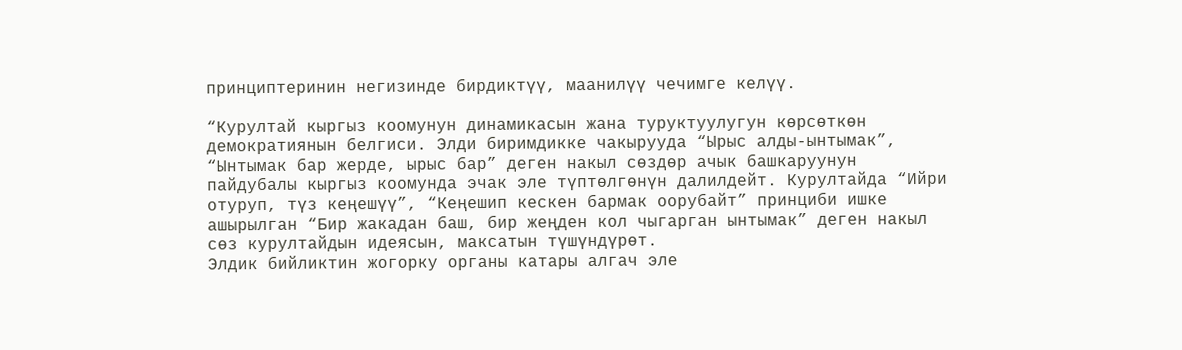принциптеринин негизинде бирдиктүү, маанилүү чечимге келүү.

“Курултай кыргыз коомунун динамикасын жана туруктуулугун көрсөткөн демократиянын белгиси. Элди биримдикке чакырууда “Ырыс алды-ынтымак”, “Ынтымак бар жерде, ырыс бар” деген накыл сөздөр ачык башкаруунун пайдубалы кыргыз коомунда эчак эле түптөлгөнүн далилдейт. Курултайда “Ийри отуруп, түз кеңешүү”, “Кеңешип кескен бармак оорубайт” принциби ишке ашырылган “Бир жакадан баш, бир жеңден кол чыгарган ынтымак” деген накыл сөз курултайдын идеясын, максатын түшүндүрөт.
Элдик бийликтин жогорку органы катары алгач эле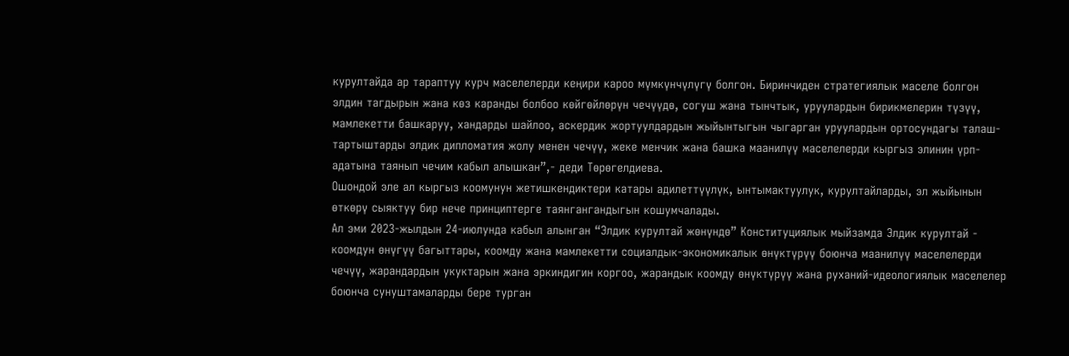курултайда ар тараптуу курч маселелерди кеңири кароо мүмкүнчүлүгү болгон. Биринчиден стратегиялык маселе болгон элдин тагдырын жана көз каранды болбоо көйгөйлөрүн чечүүдө, согуш жана тынчтык, уруулардын бирикмелерин түзүү, мамлекетти башкаруу, хандарды шайлоо, аскердик жортуулдардын жыйынтыгын чыгарган уруулардын ортосундагы талаш-тартыштарды элдик дипломатия жолу менен чечүү, жеке менчик жана башка маанилүү маселелерди кыргыз элинин үрп-адатына таянып чечим кабыл алышкан”,- деди Төрөгелдиева.
Ошондой эле ал кыргыз коомунун жетишкендиктери катары адилеттүүлүк, ынтымактуулук, курултайларды, эл жыйынын өткөрү сыяктуу бир нече принциптерге таянгангандыгын кошумчалады.
Ал эми 2023-жылдын 24-июлунда кабыл алынган “Элдик курултай жөнүндө” Конституциялык мыйзамда Элдик курултай - коомдун өнүгүү багыттары, коомду жана мамлекетти социалдык-экономикалык өнүктүрүү боюнча маанилүү маселелерди чечүү, жарандардын укуктарын жана эркиндигин коргоо, жарандык коомду өнүктүрүү жана руханий-идеологиялык маселелер боюнча сунуштамаларды бере турган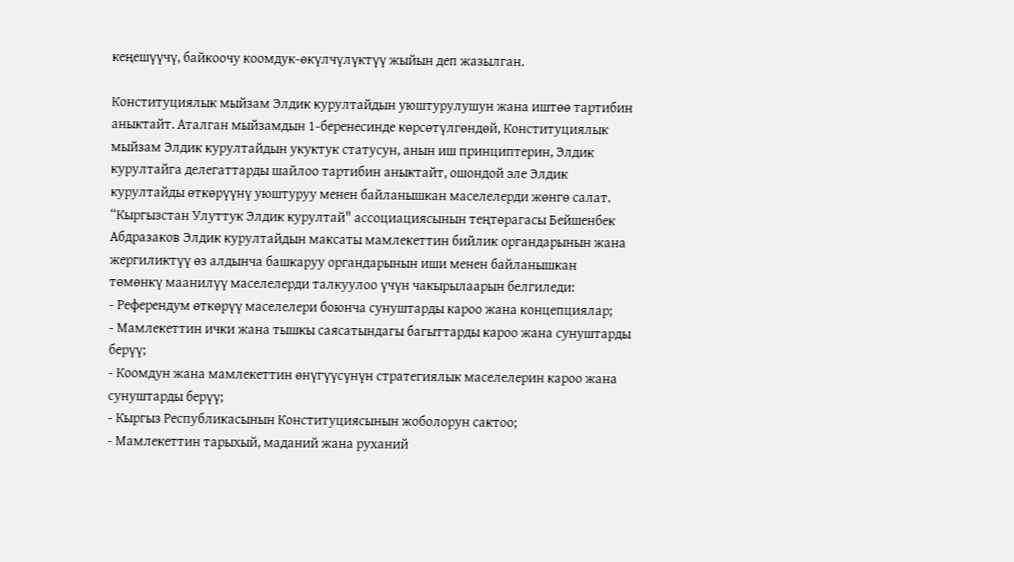кеңешүүчү, байкоочу коомдук-өкүлчүлүктүү жыйын деп жазылган.

Конституциялык мыйзам Элдик курултайдын уюштурулушун жана иштөө тартибин аныктайт. Аталган мыйзамдын 1-беренесинде көрсөтүлгөндөй, Конституциялык мыйзам Элдик курултайдын укуктук статусун, анын иш принциптерин, Элдик курултайга делегаттарды шайлоо тартибин аныктайт, ошондой эле Элдик курултайды өткөрүүнү уюштуруу менен байланышкан маселелерди жөнгө салат.
“Кыргызстан Улуттук Элдик курултай" ассоциациясынын теңтөрагасы Бейшенбек Абдразаков Элдик курултайдын максаты мамлекеттин бийлик органдарынын жана жергиликтүү өз алдынча башкаруу органдарынын иши менен байланышкан төмөнкү маанилүү маселелерди талкуулоо үчүн чакырылаарын белгиледи:
- Референдум өткөрүү маселелери боюнча сунуштарды кароо жана концепциялар;
- Мамлекеттин ички жана тышкы саясатындагы багыттарды кароо жана сунуштарды берүү;
- Коомдун жана мамлекеттин өнүгүүсүнүн стратегиялык маселелерин кароо жана сунуштарды берүү;
- Кыргыз Республикасынын Конституциясынын жоболорун сактоо;
- Мамлекеттин тарыхый, маданий жана руханий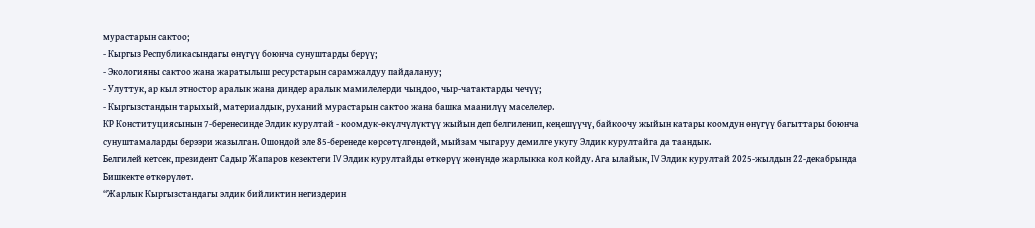мурастарын сактоо;
- Кыргыз Республикасындагы өнүгүү боюнча сунуштарды берүү;
- Экологияны сактоо жана жаратылыш ресурстарын сарамжалдуу пайдалануу;
- Улуттук, ар кыл этностор аралык жана диндер аралык мамилелерди чыңдоо, чыр-чатактарды чечүү;
- Кыргызстандын тарыхый, материалдык, руханий мурастарын сактоо жана башка маанилүү маселелер.
КР Конституциясынын 7-беренесинде Элдик курултай - коомдук-өкүлчүлүктүү жыйын деп белгиленип, кеңешүүчү, байкоочу жыйын катары коомдун өнүгүү багыттары боюнча сунуштамаларды берээри жазылган. Ошондой эле 85-беренеде көрсөтүлгөндөй, мыйзам чыгаруу демилге укугу Элдик курултайга да таандык.
Белгилей кетсек, президент Садыр Жапаров кезектеги IV Элдик курултайды өткөрүү жөнүндө жарлыкка кол койду. Ага ылайык, IV Элдик курултай 2025-жылдын 22-декабрында Бишкекте өткөрүлөт.
“Жарлык Кыргызстандагы элдик бийликтин негиздерин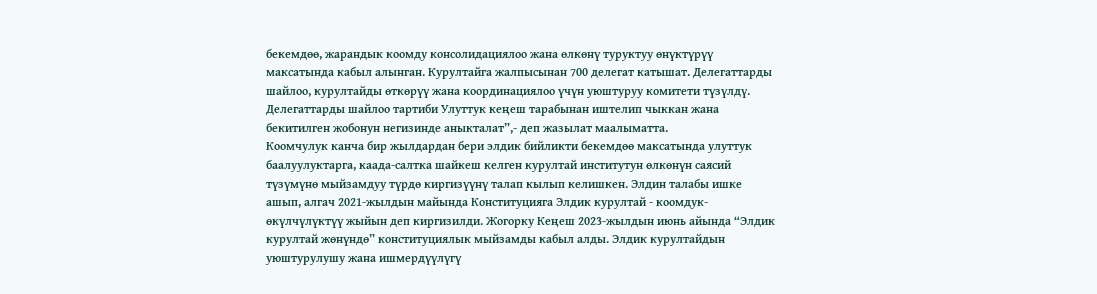бекемдөө, жарандык коомду консолидациялоо жана өлкөнү туруктуу өнүктүрүү максатында кабыл алынган. Курултайга жалпысынан 700 делегат катышат. Делегаттарды шайлоо, курултайды өткөрүү жана координациялоо үчүн уюштуруу комитети түзүлдү. Делегаттарды шайлоо тартиби Улуттук кеңеш тарабынан иштелип чыккан жана бекитилген жобонун негизинде аныкталат”,- деп жазылат маалыматта.
Коомчулук канча бир жылдардан бери элдик бийликти бекемдөө максатында улуттук баалуулуктарга, каада-салтка шайкеш келген курултай институтун өлкөнүн саясий түзүмүнө мыйзамдуу түрдө киргизүүнү талап кылып келишкен. Элдин талабы ишке ашып, алгач 2021-жылдын майында Конституцияга Элдик курултай - коомдук-өкүлчүлүктүү жыйын деп киргизилди. Жогорку Кеңеш 2023-жылдын июнь айында “Элдик курултай жөнүндө” конституциялык мыйзамды кабыл алды. Элдик курултайдын уюштурулушу жана ишмердүүлүгү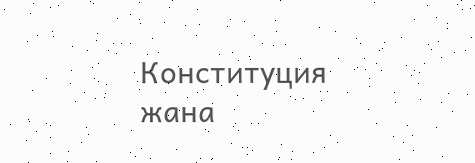Конституция жана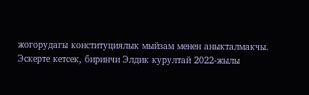жогорудагы конституциялык мыйзам менен аныкталмакчы.
Эскерте кетсек, биринчи Элдик курултай 2022-жылы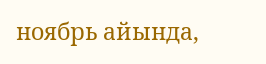ноябрь айында,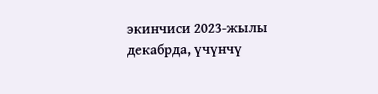экинчиси 2023-жылы декабрда, үчүнчү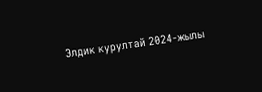Элдик курултай 2024-жылы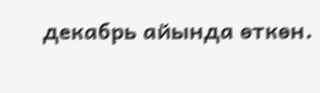декабрь айында өткөн.